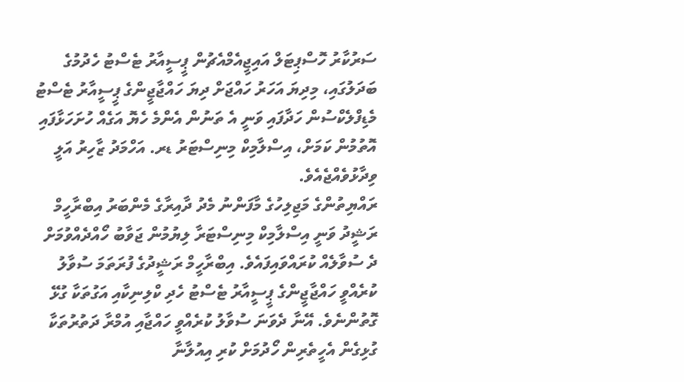ސަރުކާރު ހޮސްޕިޓަލް އައިޖީއެމްއެޗުން ޕީސީއާރު ޓެސްޓު ހެދުމުގެ ބަދަލުގައި، މިދިޔަ އަހަރު ހައްޖަށް ދިޔަ ހައްޖާޖީންގެ ޕީސީއާރު ޓެސްޓު މެޑިފްލެކްސުން ހަދާފައި ވަނީ އެ ތަނުން އެންމެ ހެޔޮ އަގެއް ހުށަހަޅާފައި އޮތުމުން ކަމަށް، އިސްލާމިކް މިނިސްޓަރު ޑރ. އަހްމަދު ޒާހިރު އަލީ ވިދާޅުވެއްޖެއެވެ.
ރައްޔިތުންގެ މަޖިލިހުގެ މާފަންނު މެދު ދާއިރާގެ މެންބަރު އިބްރާހީމް ރަޝީދު ވަނީ އިސްލާމިކް މިނިސްޓަރާ ލިޔުމުން ޖަވާބު ހޯއްދެއްވުމަށް ދެ ސުވާލެއް ކުރައްވައިފައެވެ. އިބްރާހީމް ރަޝީދުގެ ފުރަތަމަ ސުވާލު ކުރެއްވީ ހައްޖާޖީންގެ ޕީސީއާރު ޓެސްޓު ހެދި ކްލިނިކާއި އަގުތަކާ ގުޅޭ ގޮތުންނެވެ. އޭނާ ދެވަނަ ސުވާލު ކުރެއްވީ ހައްޖާއި އުމްރާ ދަތުރުތަކާ ގުޅިގެން އެހީތެރިން ހޯދުމަށް ކުރި އިއުލާނާ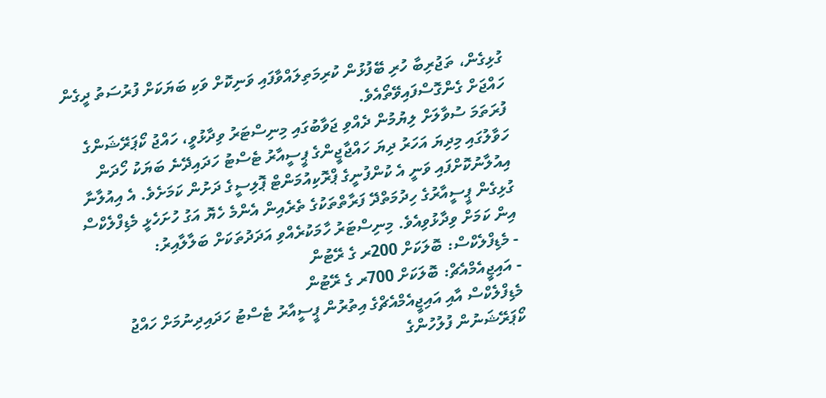ގުޅިގެން، ތަޖުރިބާ ހުރި ބޭފުޅުން ކުރިމަތިލައްވާފައި ވަނިކޮށް ވަކި ބަޔަކަށް ފުރުސަތު ދީގެން ހައްޖަށް ގެންގޮސްފައިވޭތޯއެވެ.
ފުރަތަމަ ސުވާލަށް ލިޔުމުން ދެއްވި ޖަވާބުގައި މިނިސްޓަރު ވިދާޅުވީ، ހައްޖު ކޯޕަރޭޝަންގެ ހަވާލުގައި މިދިޔަ އަހަރު ދިޔަ ހައްޖާޖީންގެ ޕީސީއާރު ޓެސްޓު ހަދައިދޭނެ ބަޔަކު ހޯދަން އިއުލާނުކޮށްފައި ވަނީ އެ ކުންފުނީގެ ޕްރޮކިއުމަންޓް ޕޮލިސީގެ ދަށުން ކަމަށެވެ. އެ އިއުލާނާ ގުޅިގެން ޕީސީއާރުގެ ހިދުމަތްދޭ ފަރާތްތަކުގެ ތެރެއިން އެންމެ ހެޔޮ އަގު ހުށަހެޅީ މެޑިފްލެކްސް އިން ކަމަށް ވިދާޅުވިއެވެ. މިނިސްޓަރު ހާމަކުރެއްވި އަދަދުތަކަށް ބަލާލާއިރު:
- މެޑިފްލެކްސް: ބޮލަކަށް 200ރ ގެ ރޭޓުން
- އައިޖީއެމްއެޗް: ބޮލަކަށް 700ރ ގެ ރޭޓުން
މެޑިފްލެކްސް އާއި އައިޖީއެމްއެޗްގެ އިތުރުން ޕީސީއާރު ޓެސްޓު ހަދައިދިނުމަށް ހައްޖު ކޯޕަރޭޝަނުން ފުލުހުންގެ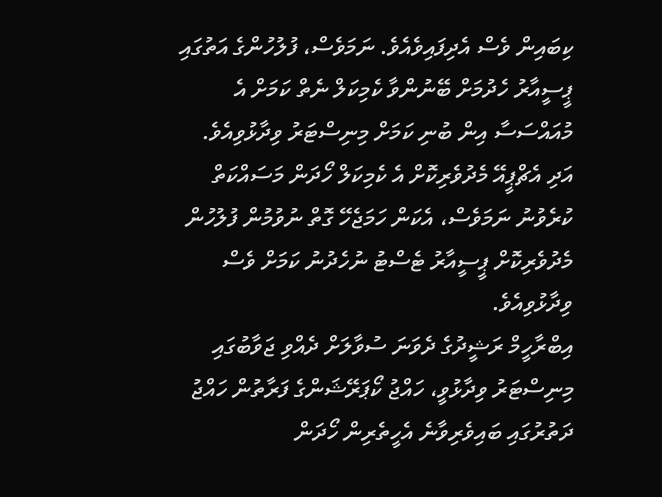ކިބައިން ވެސް އެދިފައިވެއެވެ. ނަމަވެސް، ފުލުހުންގެ އަތުގައި ޕީސީއާރު ހެދުމަށް ބޭނުންވާ ކެމިކަލް ނެތް ކަމަށް އެ މުއައްސަސާ އިން ބުނި ކަމަށް މިނިސްޓަރު ވިދާޅުވިއެވެ. އަދި އެޗްޕީއޭ މެދުވެރިކޮށް އެ ކެމިކަލް ހޯދަން މަސައްކަތް ކުރެވުނު ނަމަވެސް، އެކަން ހަމަޖެހޭ ގޮތް ނުވުމުން ފުލުހުން މެދުވެރިކޮށް ޕީސީއާރު ޓެސްޓު ނުހެދުނު ކަމަށް ވެސް ވިދާޅުވިއެވެ.
އިބްރާހީމް ރަޝީދުގެ ދެވަނަ ސުވާލަށް ދެއްވި ޖަވާބުގައި މިނިސްޓަރު ވިދާޅުވީ، ހައްޖު ކޯޕަރޭޝަންގެ ފަރާތުން ހައްޖު ދަތުރުގައި ބައިވެރިވާނެ އެހީތެރިން ހޯދަން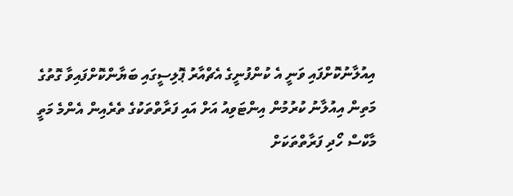އިއުލާނުކޮށްފައި ވަނީ އެ ކުންފުނީގެ އެޗްއާރު ޕޮލިސީގައި ބަޔާންކޮށްފައިވާ ގޮތުގެ މަތިން އިއުލާނު ކުރުމުން އިންޓަވިއު އަށް އައި ފަރާތްތަކުގެ ތެރެއިން އެންމެ މަތީ މާކްސް ހޯދި ފަރާތްތަކަށް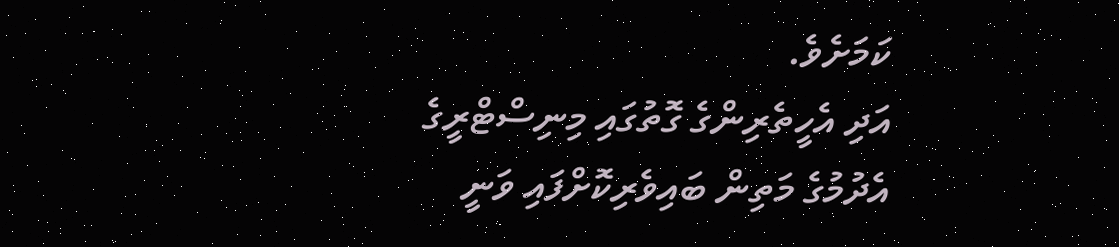ކަމަށެވެ.
އަދި އެހީތެރިންގެ ގޮތުގައި މިނިސްޓްރީގެ އެދުމުގެ މަތިން ބައިވެރިކޮށްފައި ވަނީ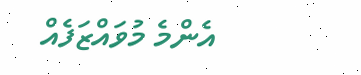އެންމެ މުވައްޒަފެއް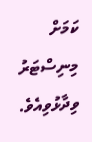ކަމަށް މިނިސްޓަރު ވިދާޅުވިއެވެ.